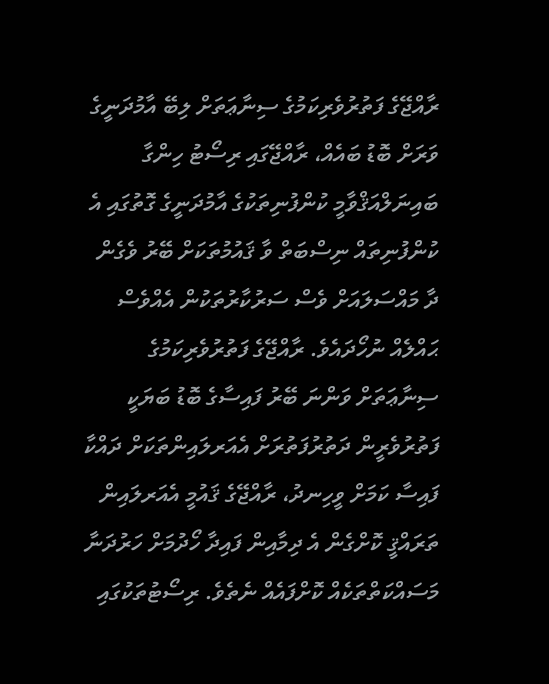ރާއްޖޭގެ ފަތުރުވެރިކަމުގެ ސިނާޢަތަށް ލިބޭ އާމުދަނީގެ ވަރަށް ބޮޑު ބައެއް، ރާއްޖޭގައި ރިސޯޓު ހިންގާ ބައިނަލްއަޤްވާމީ ކުންފުނިތަކުގެ އާމުދަނީގެ ގޮތުގައި އެ ކުންފުނިތައް ނިސްބަތް ވާ ޤައުމުތަކަށް ބޭރު ވެގެން ދާ މައްސަލައަށް ވެސް ސަރުކާރުތަކުން އެއްވެސް ޙައްލެއް ނުހޯދައެވެ. ރާއްޖޭގެ ފަތުރުވެރިކަމުގެ ސިނާޢަތަށް ވަންނަ ބޭރު ފައިސާގެ ބޮޑު ބަޔަކީ ފަތުރުވެރީން ދަތުރުފަތުރަށް އެއަރލައިންތަކަށް ދައްކާ ފައިސާ ކަމަށް ވީހިނދު، ރާއްޖޭގެ ޤައުމީ އެއަރލައިން ތަރައްޤީ ކޮށްގެން އެ ދިމާއިން ފައިދާ ހޯދުމަށް ހަރުދަނާ މަސައްކަތްތަކެއް ކޮށްފައެއް ނެތެވެ. ރިސޯޓުތަކުގައި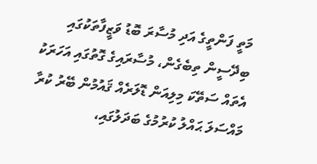މަތީ ފަންތީގެ އަދި މުސާރަ ބޮޑު ވަޒީފާތަކުގައި ބިދޭސީން ތިބެގެން، މުސާރައިގެ ގޮތުގައި އަހަރަކު އެތައް ސަތޭކަ މިލިއަން ޑޮލަރެއް ޤައުމުން ބޭރު ކުރާ މައްސަލަ ޙައްލު ކުރުމުގެ ބަދަލުގައި،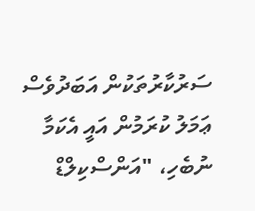ސަރުކާރުތަކުން އަބަދުވެސް ޢަމަލު ކުރަމުން އައީ އެކަމާ ނުބެހި، "އަންސްކިލްޑް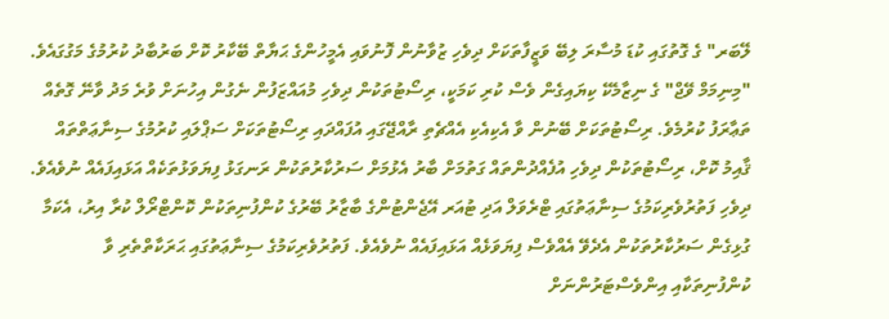ލޭބަރ" ގެ ގޮތުގައި ކުޑަ މުސާރަ ލިބޭ ވަޒީފާތަކަށް ދިވެހި ޒުވާނުން ފޮނުވައި އެމީހުންގެ ޙަޔާތް ބޭކާރު ކޮށް ބަރުބާދު ކުރުމުގެ މަގުގައެވެ. "މިނިމަމް ވޭޖް" ގެ ނިޒާމެކޭ ކިޔައިގެން ވެސް ކުރި ކަމަކީ، ރިސޯޓުތަކުން ދިވެހި މުއައްޒަފުން ނެގުން އިހުނަށް ވުރެ މަދު ވާނޭ ގޮތެއް ތަޢާރަފު ކުރުމެވެ. ރިސޯޓުތަކަށް ބޭނުން ވާ އެކިއެކި އެއްޗެތި ރާއްޖޭގައި އުފައްދައި ރިސޯޓުތަކަށް ސަޕްލައި ކުރުމުގެ ސިނާޢަތްތައް ޤާއިމު ކޮށް، ރިސޯޓުތަކުން ދިވެހި އުފެއްދުންތައް ގަތުމަށް ބާރު އެޅުމަށް ސަރުކާރުތަކުން ރަނގަޅު ފިޔަވަޅުތަކެއް އަޅައިފައެއް ނުވެއެވެ. ދިވެހި ފަތުރުވެރިކަމުގެ ސިނާޢަތުގައި ޓްރެވަލް އަދި ޓުއަރ އޭޖެންޓުންގެ ބާޒާރު ބޭރުގެ ކުންފުނިތަކުން ކޮންޓްރޯލް ކުރާ އިރު، އެކަމާ ގުޅިގެން ސަރުކާރުތަކުން އެދެވޭ އެއްވެސް ފިޔަވަޅެއް އަޅައިފައެއް ނުވެއެވެ. ފަތުރުވެރިކަމުގެ ސިނާޢަތުގައި ޙަރަކާތްތެރި ވާ ކުންފުނިތަކާއި އިންވެސްޓަރުންނަށް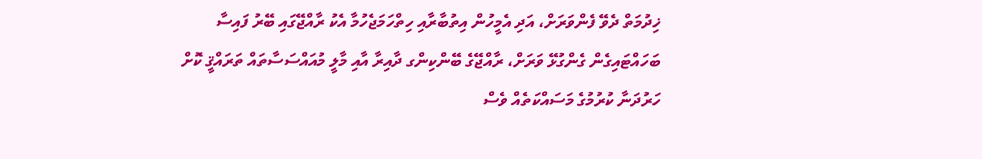ޚިދުމަތް ދެވޭ ފެންވަރަށް، އަދި އެމީހުން އިތުބާރާއި ހިތްހަމަޖެހުމާ އެކު ރާއްޖޭގައި ބޭރު ފައިސާ ބަހައްޓައިގެން ގެންގުޅޭ ވަރަށް، ރާއްޖޭގެ ބޭންކިންގ ދާއިރާ އާއި މާލީ މުއައްސަސާތައް ތަރައްޤީ ކޮށް ހަރުދަނާ ކުރުމުގެ މަސައްކަތެއް ވެސް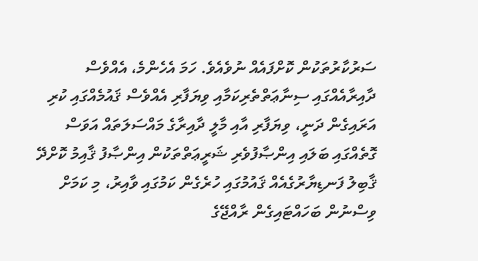ސަރުކާރުތަކުން ކޮށްފައެއް ނުވެއެވެ. ހަމަ އެހެންމެ، އެއްވެސް ދާއިރާއެއްގައި ސިނާޢަތްތެރިކަމާއި ވިޔަފާރި އެއްވެސް ޤައުމެއްގައި ކުރި އަރައިގެން ދަނީ، ވިޔަފާރި އާއި މާލީ ދާއިރާގެ މައްސަލަތައް އަވަސް ގޮތެއްގައި ބަލައި އިންޞާފުވެރި ޝަރީޢަތްތަކުން އިންޞާފު ޤާއިމު ކޮށްދޭ ޤާބިލު ފަނޑިޔާރުގެއެއް ޤައުމުގައި ހުރެގެން ކަމުގައި ވާއިރު، މި ކަމަށް ވިސްނުން ބަހައްޓައިގެން ރާއްޖޭގެ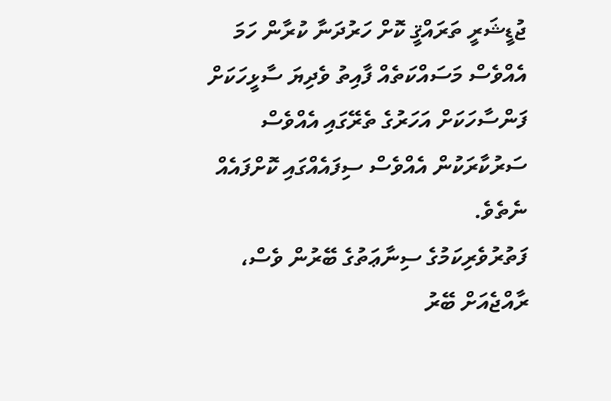ޖުޑީޝަރީ ތަރައްޤީ ކޮށް ހަރުދަނާ ކުރާން ހަމަ އެއްވެސް މަސައްކަތެއް ފާއިތު ވެދިޔަ ސާޅީހަކަށް ފަންސާހަކަށް އަހަރުގެ ތެރޭގައި އެއްވެސް ސަރުކާރަކުން އެއްވެސް ސިފައެއްގައި ކޮށްފައެއް ނެތެވެ.
ފަތުރުވެރިކަމުގެ ސިނާޢަތުގެ ބޭރުން ވެސް، ރާއްޖެއަށް ބޭރު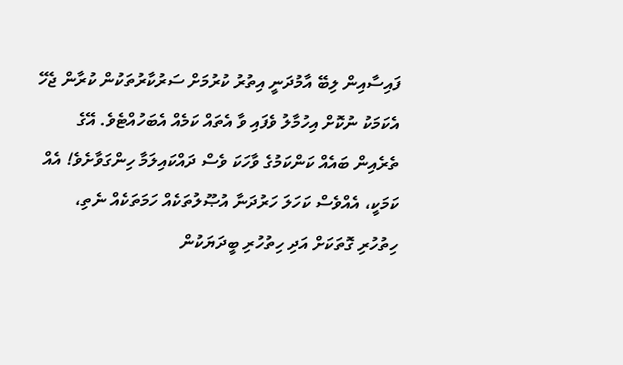ފައިސާއިން ލިބޭ އާމުދަނީ އިތުރު ކުރުމަށް ސަރުކާރުތަކުން ކުރާން ޖެހޭ އެކަމަކު ނުކޮށް އިހުމާލު ވެފައި ވާ އެތައް ކަމެއް އެބަހުއްޓެވެ. އޭގެ ތެރެއިން ބައެއް ކަންކަމުގެ ވާހަކަ ވެސް ދައްކައިލަމާ ހިންގަވާށެވެ! އެއް ކަމަކީ، އެއްވެސް ކަހަލަ ހަރުދަނާ އުޞޫލުތަކެއް ހަމަތަކެއް ނެތި، ހިތުހުރި ގޮތަކަށް އަދި ހިތުހުރި ބީދަޔަކުން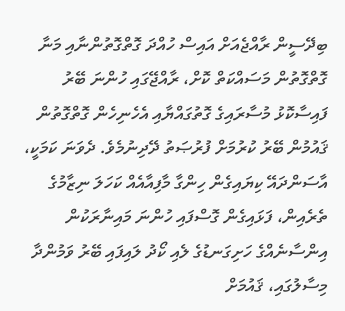ބިދޭސީން ރާއްޖެއަށް އައިސް ހުއްދަ ގޮތްގޮތުންނާއި މަނާ ގޮތްގޮތުން މަސައްކަތް ކޮށް، ރާއްޖޭގައި ހުންނަ ބޭރު ފައިސާކޮޅު މުސާރައިގެ ގޮތުގައްޔާއި އެހެނިހެން ގޮތްގޮތުން ޤައުމުން ބޭރު ކުރުމަށް ފުރުޞަތު ދޭދިނުމެވެ. ދެވަނަ ކަމަކީ، އާސަންދައޭ ކިޔައިގެން ހިންގާ މާފިއާއެއް ކަހަލަ ނިޒާމުގެ ތެރެއިން، ފަޅައިގެން ގޮސްފައި ހުންނަ މައިނާރަކުން އިންސާނެއްގެ ހަށިގަނޑުގެ ލެއި ކޯދު ލައިފައި ބޭރު ވަމުންދާ މިސާލުގައި، ޤައުމަށް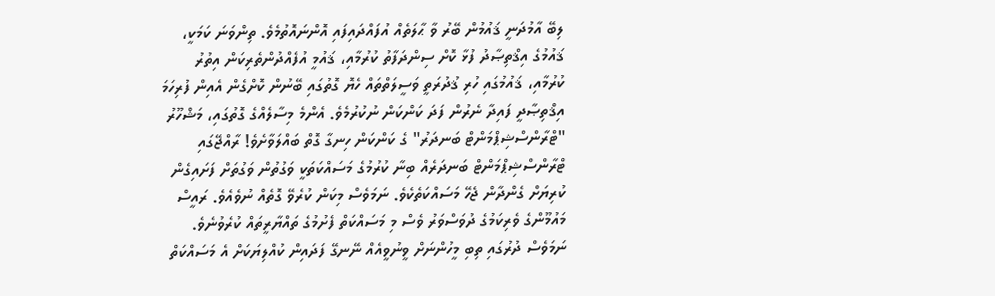ލިބޭ އާމުދަނީ ޤައުމުން ބޭރު ވާ ޙާލަތެއް އުފައްދައިފައި އޮންނައޮތުމެވެ. ތިންވަނަ ކަމަކީ، ޤައުމުގެ އިޤްތިޞާދު ފުޅާ ކޮށް ސިންދަފާތު ކުރުމާއި، ޤައުމީ އުފެއްދުންތެރިކަން އިތުރު ކުރުމާއި، ޤައުމުގައި ހުރި ޤުދުރަތީ ވަސީލަތްތައް ހެޔޮ ގޮތުގައި ބޭނުން ކޮށްގެން އެއިން ފުރިހަމަ އިޤްތިޞާދީ ފައިދާ ނެރުން ފަދަ ކަންކަން ނުކުރުމެވެ. އެންމެ މިސާލެއްގެ ގޮތުގައި، މަޝްހޫރު "ޓްރާންސްޝިޕްމަންޓް ބަނދަރު" ގެ ކަންކަން ހިނގާ ގޮތް ބައްލަވާށެވެ! ރާއްޖޭގައި ޓްރާންސްޝިޕްމަންޓް ބަނދަރެއް ބިނާ ކުރުމުގެ މަސައްކަތަކީ ވަގުތުން ވަގުތަށް ފަށައިގެން ކުރިޔަށް ގެންދާން ޖެހޭ މަސައްކަތެކެވެ. ނަމަވެސް މިކަން ކުރެވޭ ގޮތެއް ނުވެއެވެ. ރައީސް މައުމޫންގެ ވެރިކަމުގެ ދުވަސްވަރު ވެސް މި މަސައްކަތް ފެށުމުގެ ތައްޔާރީތައް ކުރެވުނެވެ. ނަމަވެސް ދުރުގައި ތިބި މީހުންނަށް ވީނުވީއެއް ނޭނގޭ ފަދައިން ކުއްލިޔަކަށް އެ މަސައްކަތް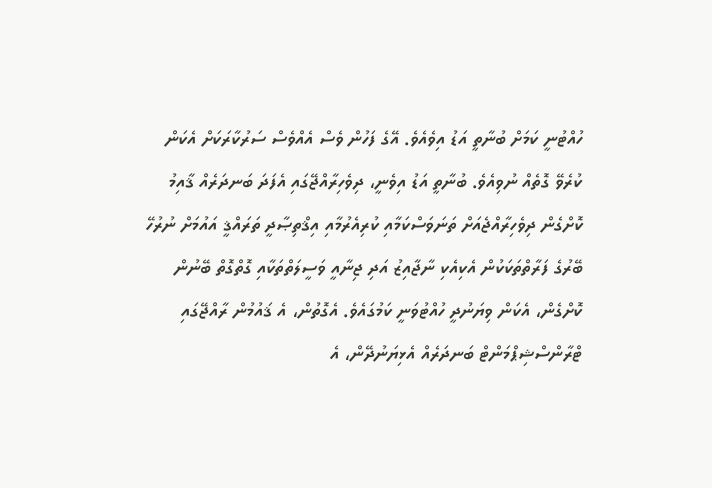ހުއްޓުނީ ކަމަށް ބުނާތީ އަޑު އިވެއެވެ. އޭގެ ފަހުން ވެސް އެއްވެސް ސަރުކާރަކަށް އެކަން ކުރެވޭ ގޮތެއް ނުވިއެވެ. ބުނާތީ އަޑު އިވެނީ، ދިވެހިރާއްޖޭގައި އެފަދަ ބަނދަރެއް ޤާއިމު ކޮށްގެން ދިވެހިރާއްޖެއަށް ތަނަވަސްކަމާއި ކުރިއެރުމާއި އިޤްތިޞާދީ ތަރައްޤީ އައުމަށް ނުރުހޭ ބޭރުގެ ފަރާތްތަކަކުން އެކިއެކި ނާޖާއިޒު އަދި ޖިނާއީ ވަސީލަތްތަކާއި ގޮތްގޮތް ބޭނުން ކޮށްގެން، އެކަން ވިޔަނުދީ ހުއްޓުވަނީ ކަމުގައެވެ. އެގޮތުން، އެ ޤައުމުން ރާއްޖޭގައި ޓްރާންސްޝިޕްމަންޓް ބަނދަރެއް އެޅިޔަނުދޭން، އެ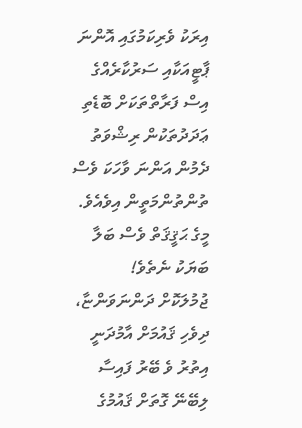އިރަކު ވެރިކަމުގައި އޮންނަ ޕާޓީއަކާއި ސަރުކާރެއްގެ އިސް ފަރާތްތަކަށް ބޮޑެތި ޢަދަދުތަކުން ރިޝްވަތު ދެމުން އަންނަ ވާހަކަ ވެސް ތުންތުންމަތީން އިވެއެވެ. މީގެ ޙަޤީޤަތް ވެސް ބަލާ ބަޔަކު ނެތެވެ!
ޖުމުލަކޮށް ދަންނަވަންޏާ، ދިވެހި ޤައުމަށް އާމުދަނީ އިތުރު ވެ ބޭރު ފައިސާ ލިބޭނޭ ގޮތަށް ޤައުމުގެ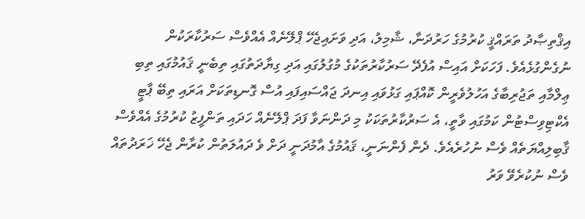އިޤްތިޞާދު ތަރައްޤީ ކުރުމުގެ ހަރުދަނާ، ޝާމިލު، އަދި ވަށައިޖެހޭ ޕްލޭނެއް އެއްވެސް ސަރުކާރަކުން ނުގެންގުޅެއެވެ. ފަހަކަށް އައިސް އުފެދޭ ސަރުކާރުތަކުގެ މުގުލުގައި އަދި ގިޔާދަތުގައި ތިބެނީ ޤައުމުގައި ތިބި ޢިލްމާއި ތަޖުރިބާގެ އަހުލުވެރީން ކޮއްޕައި ގަޅުވައި އިނދަ ޖައްސައިފައި އުސް ގޮނޑިތަކަށް އަރައި ތިބޭ ޕާޓީ އެކްޓިވިސްޓުން ކަމުގައި ވާތީ، އެ ސަރުކާރުތަކަކު މި ދަންނަވާ ފަދަ ޕްލޭނެއް ހަދައި ތަންފީޒު ކުރުމުގެ އެއްވެސް ޤާބިލިއްޔަތެއް ވެސް ނުހުރެއެވެ. ދެން ފެންނަނީ، ޤައުމުގެ އާމުދަނީ ދަށް ވެ ދައުލަތުން ކުރާން ޖެހޭ ޚަރަދުތައް ވެސް ނުކުރެވޭ ވަރު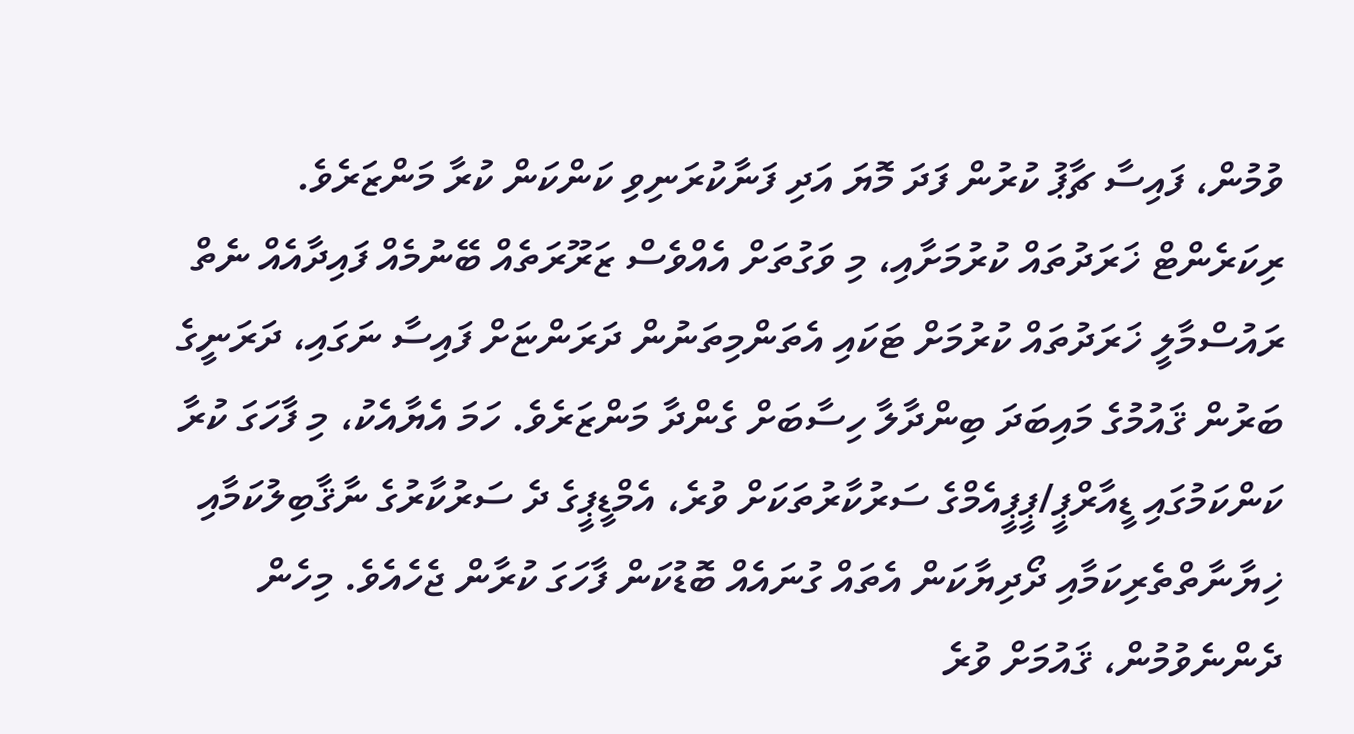ވުމުން، ފައިސާ ޗާޕު ކުރުން ފަދަ މޮޔަ އަދި ފަނާކުރަނިވި ކަންކަން ކުރާ މަންޒަރެވެ. ރިކަރެންޓް ޚަރަދުތައް ކުރުމަށާއި، މި ވަގުތަށް އެއްވެސް ޒަރޫރަތެއް ބޭނުމެއް ފައިދާއެއް ނެތް ރައުސްމާލީ ޚަރަދުތައް ކުރުމަށް ޓަކައި އެތަންމިތަނުން ދަރަންޏަށް ފައިސާ ނަގައި، ދަރަނީގެ ބަރުން ޤައުމުގެ މައިބަދަ ބިންދާލާ ހިސާބަށް ގެންދާ މަންޒަރެވެ. ހަމަ އެޔާއެކު، މި ފާހަގަ ކުރާ ކަންކަމުގައި ޑީއާރްޕީ/ޕީޕީއެމްގެ ސަރުކާރުތަކަށް ވުރެ، އެމްޑީޕީގެ ދެ ސަރުކާރުގެ ނާޤާބިލުކަމާއި ޚިޔާނާތްތެރިކަމާއި ދޯދިޔާކަން އެތައް ގުނައެއް ބޮޑުކަން ފާހަގަ ކުރާން ޖެހެއެވެ. މިހެން ދެންނެވުމުން، ޤައުމަށް ވުރެ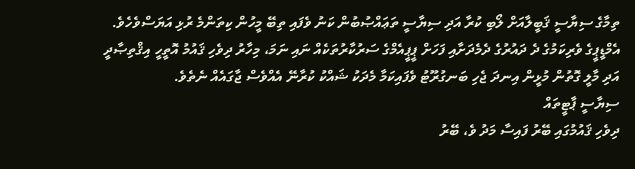ތިމާގެ ސިޔާސީ ޤަބީލާއަށް ލޯބި ކުރާ އަދި ސިޔާސީ ތަޢައްޞުބުން ކަނު ވެފައި ތިބޭ މީހުން ކިތަންމެ ރުޅި އަޔަސްވެހެވެ. އެމްޑީޕީގެ ވެރިކަމުގެ ދެ ދައުރުގެ ދެމެދަށާއި ފަހަށް ޕީޕީއެމްގެ ސަރުކާރުތަކެއް ނައި ނަމަ، މިހާރު ދިވެހި ޤައުމު އޮތީހީ އިޤްތިޞާދީ އަދި މާލީ ގޮތުން މުޅީން އިނދަ ޖެހި ބަނގުރޫޓު ވެފައިކަމާ މެދަކު ޝައްކު ކުރާނޭ އެއްވެސް ޖާގައެއް ނެތެވެ.
ސިޔާސީ ޕާޓީތައް
ދިވެހި ޤައުމުގައި ބޭރު ފައިސާ މަދު ވެ، ބޭރު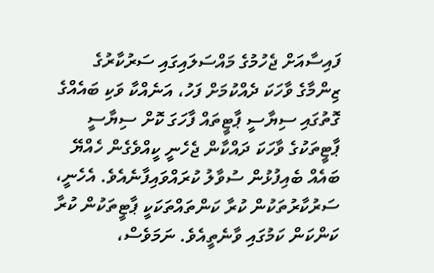ފައިސާއަށް ޖެހުމުގެ މައްސަލައިގައި ސަރުކާރުގެ ޒިންމާގެ ވާހަކަ ދެއްކުމަށް ފަހު، އަނެއްކާ ވަކި ބައެއްގެ ގޮތުގައި ސިޔާސީ ޕާޓީތައް ފާހަގަ ކޮށް ސިޔާސީ ޕާޓީތަކުގެ ވާހަކަ ދައްކާން ޖެހެނީ ކީއްވެގެން ހެއްޔޭ ބައެއް ބެއިފުޅުން ސުވާލު ކުރައްވައިފާނެއެވެ. އެހެނީ، ސަރުކާރުތަކުން ކުރާ ކަންތައްތަކަކީ ޕާޓީތަކުން ކުރާ ކަންކަން ކަމުގައި ވާނެތީއެވެ. ނަމަވެސް،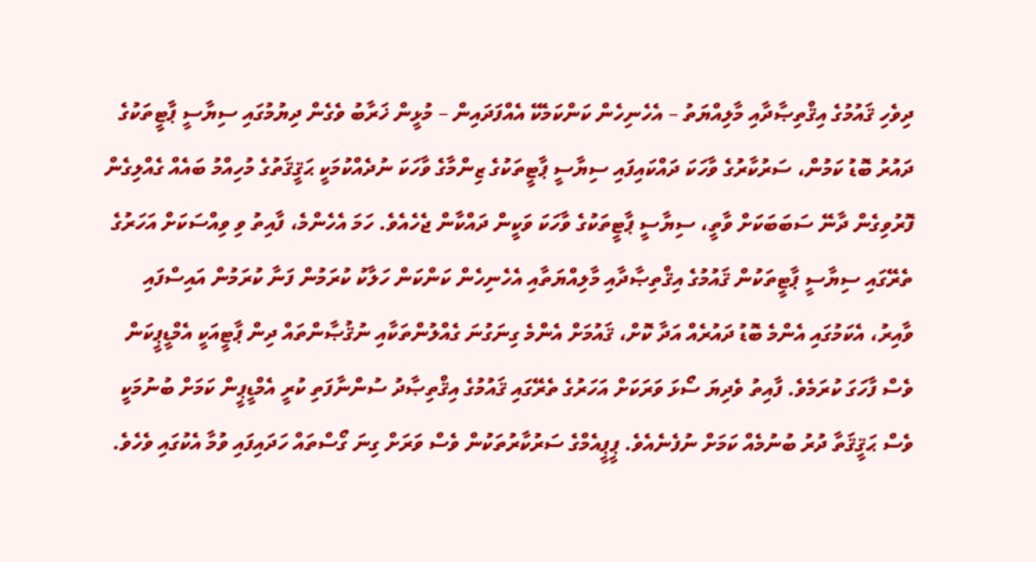ދިވެހި ޤައުމުގެ އިޤްތިޞާދާއި މާލިއްޔަތު – އެހެނިހެން ކަންކަމެކޭ އެއްފަދައިން – މުޅީން ޚަރާބު ވެގެން ދިޔުމުގައި ސިޔާސީ ޕާޓީތަކުގެ ދައުރު ބޮޑު ކަމުން، ސަރުކާރުގެ ވާހަކަ ދައްކައިފައި ސިޔާސީ ޕާޓީތަކުގެ ޒިންމާގެ ވާހަކަ ނުދެއްކުމަކީ ޙަޤީޤަތުގެ މުހިއްމު ބައެއް ގެއްލިގެން ފޮރުވިގެން ދާނޭ ސަބަބަކަށް ވާތީ، ސިޔާސީ ޕާޓީތަކުގެ ވާހަކަ ވަކީން ދައްކާން ޖެހެއެވެ. ހަމަ އެހެންމެ، ފާއިތު ވި ވިއްސަކަށް އަހަރުގެ ތެރޭގައި ސިޔާސީ ޕާޓީތަކުން ޤައުމުގެ އިޤްތިޞާދާއި މާލިއްޔަތާއި އެހެނިހެން ކަންކަން ހަލާކު ކުރަމުން ފަނާ ކުރަމުން އައިސްފައި ވާއިރު، އެކަމުގައި އެންމެ ބޮޑު ދައުރެއް އަދާ ކޮށް، ޤައުމަށް އެންމެ ގިނަގުނަ ގެއްލުންތަކާއި ނުޤުޞާންތައް ދިން ޕާޓީއަކީ އެމްޑީޕީކަން ވެސް ފާހަގަ ކުރަމެވެ. ފާއިތު ވެދިޔަ ސޯޅަ ވަރަކަށް އަހަރުގެ ތެރޭގައި ޤައުމުގެ އިޤްތިޞާދު ސުންނާފަތި ކުރީ އެމްޑީޕީން ކަމަށް ބުނުމަކީ ވެސް ޙަޤީޤަތާ ދުރު ބުނުމެއް ކަމަށް ނުފެނެއެވެ. ޕީޕީއެމްގެ ސަރުކާރުތަކުން ވެސް ވަރަށް ގިނަ ގޯސްތައް ހަދައިފައި ވުމާ އެކުގައި ވެހެވެ.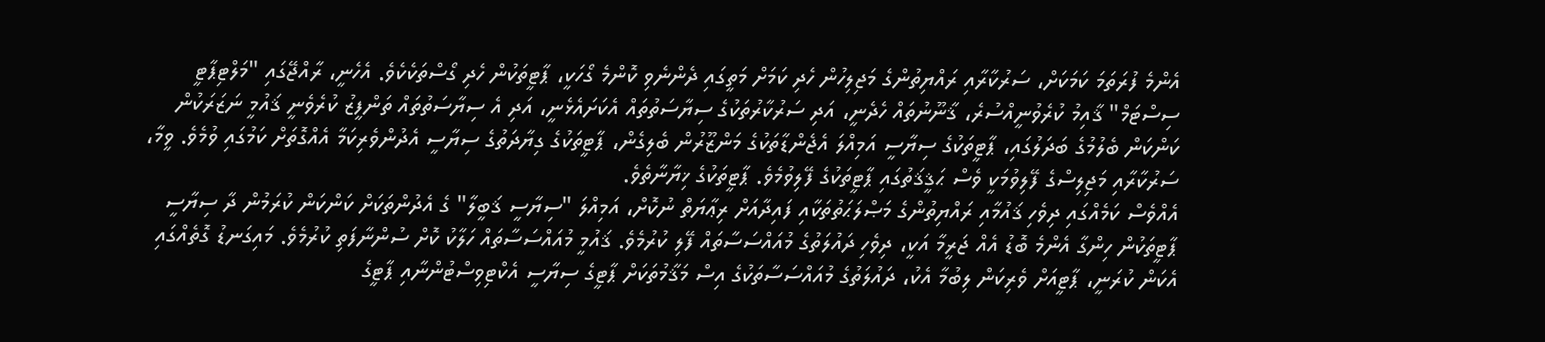އެންމެ ފުރަތަމަ ކަމަކަށް، ސަރުކާރާއި ރައްޔިތުންގެ މަޖިލިހުން ހެދި ކަމަށް މަތީގައި ދެންނެވި ކޮންމެ ގޯހަކީ، ޕާޓީތަކުން ހެދި ގޯސްތަކެކެވެ. އެހެނީ، ރާއްޖޭގައި "މަލްޓިޕާޓީ ސިސްޓަމް" ޤާއިމު ކުރެވުނީއްސުރެ، ޤާނޫނުތައް ހެދެނީ، އަދި ސަރުކާރުތަކުގެ ސިޔާސަތުތައް އެކަށައެޅެނީ، އަދި އެ ސިޔާސަތުތައް ތަންފީޒު ކުރެވެނީ ޤައުމީ ނަޒަރަކުން ކަންކަން ބެލުމުގެ ބަދަލުގައި، ޕާޓީތަކުގެ ސިޔާސީ އަމިއްލަ އެޖެންޑާތަކުގެ މަންޒޫރުން ބެލިގެން، ޕާޓީތަކުގެ ގިޔާދަތުގެ ސިޔާސީ އެދުންވެރިކަމާ އެއްގޮތަށް ކަމުގައި ވުމެވެ. ވީމާ، ސަރުކާރާއި މަޖިލިސްގެ ފޭލިވުމަކީ ވެސް ޙަޤީޤަތުގައި ޕާޓީތަކުގެ ފޭލިވުމެވެ. ޕާޓީތަކުގެ ޚިޔާނާތެވެ.
އެއްވެސް ކަމެއްގައި ދިވެހި ޤައުމާއި ރައްޔިތުންގެ މަޞްލަޙަތުތަކާއި ފައިދާއަށް ރިޢާޔަތް ނުކޮށް، އަމިއްލަ "ސިޔާސީ ޤަބީލާ" ގެ އެދުންތަކަށް ކަންކަން ކުރަމުން ދާ ސިޔާސީ ޕާޓީތަކުން ހިންގާ އެންމެ ބޮޑު އެއް ޖަރީމާ އަކީ، ދިވެހި ދައުލަތުގެ މުއައްސަސާތައް ފޭލި ކުރުމެވެ. ޤައުމީ މުއައްސަސާތައް ހަލާކު ކޮށް ސުންނާފަތި ކުރުމެވެ. މައިގަނޑު ގޮތެއްގައި އެކަން ކުރަނީ، ޕާޓީއަށް ވެރިކަން ލިބުމާ އެކު، ދައުލަތުގެ މުއައްސަސާތަކުގެ އިސް މަޤާމުތަކަށް ޕާޓީގެ ސިޔާސީ އެކްޓިވިސްޓުންނާއި ޕާޓީގެ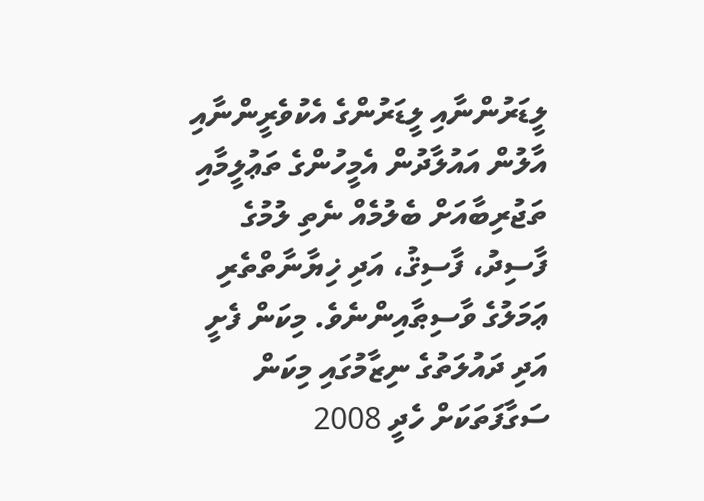ލީޑަރުންނާއި ލީޑަރުންގެ އެކުވެރީންނާއި އާލުން އައުލާދުން އެމީހުންގެ ތަޢުލީމާއި ތަޖުރިބާއަށް ބެލުމެއް ނެތި ލުމުގެ ފާސިދު، ފާސިޤު، އަދި ޚިޔާނާތްތެރި ޢަމަލުގެ ވާސިޠާއިންނެވެ. މިކަން ފެށީ އަދި ދައުލަތުގެ ނިޒާމުގައި މިކަން ސަގާފަތަކަށް ހެދީ 2008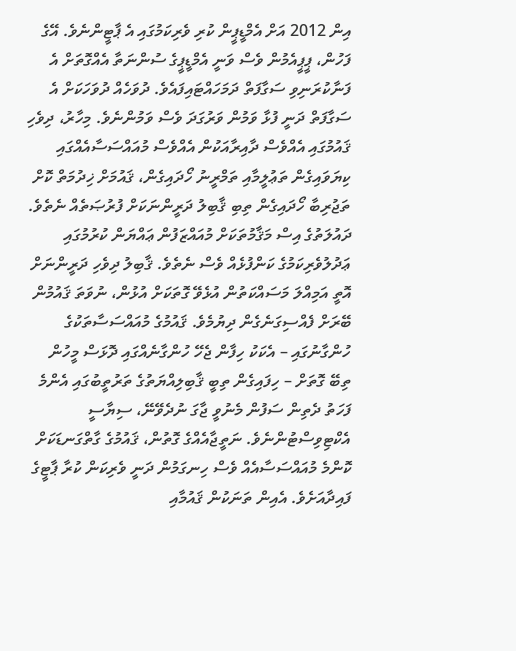އިން 2012 އަށް އެމްޑީޕީން ކުރި ވެރިކަމުގައި އެ ޕާޓީންނެވެ. އޭގެ ފަހުން، ޕީޕީއެމުން ވެސް ވަނީ އެމްޑީޕީގެ ސުންނަތާ އެއްގޮތަށް އެ ފަނާކުރަނިވި ސަގާފަތް ދަމަހައްޓައިފައެވެ. ދުވަހެއް ދުވަހަކަށް އެ ސަގާފަތް ދަނީ ފުޅާ ވަމުން ވަރުގަދަ ވެސް ވަމުންނެވެ. މިހާރު، ދިވެހި ޤައުމުގައި އެއްވެސް ދާއިރާއަކުން އެއްވެސް މުއައްސަސާއެއްގައި ކިޔަވައިގެން ތަޢުލީމާއި ތަމްރީނު ހޯދައިގެން، ޤައުމަށް ޚިދުމަތް ކޮށް ތަޖުރިބާ ހޯދައިގެން ތިބި ޤާބިލު ދަރީންނަކަށް ފުރުޞަތެއް ނެތެވެ. ދައުލަތުގެ އިސް މަޤާމުތަކަށް މުއައްޒަފުން ޢައްޔަން ކުރުމުގައި ޢަދުލުވެރިކަމުގެ ކަންފުޅެއް ވެސް ނެތެވެ. ޤާބިލު ދިވެހި ދަރީންނަށް އޮތީ އަމިއްލަ މަސައްކަތުން އުޅެވޭ ގޮތަކަށް އުޅުން، ނުވަތަ ޤައުމުން ބޭރަށް ފެއްސިގަނެގެން ދިޔުމެވެ. ޤައުމުގެ މުއައްސަސާތަކުގެ ހުންގާނުގައި – އެކަކު ހިފާން ޖެހޭ ހުންގާނެއްގައި ދޮޅަސް މީހުން ތިބޭ ގޮތަށް – ހިފައިގެން ތިބީ ޤާބިލިއްޔަތުގެ ތަރުތީބުގައި އެންމެ ފަހަތު ދެތިން ސަފުން މެނުވީ ޖާގަ ނުދެވޭނޭ، ސިޔާސީ އެކްޓިވިސްޓުންނެވެ. ނަތީޖާއެއްގެ ގޮތުން، ޤައުމުގެ ގާތްގަނޑަކަށް ކޮންމެ މުއައްސަސާއެއް ވެސް ހިނގަމުން ދަނީ ވެރިކަން ކުރާ ޕާޓީގެ ފައިދާއަށެވެ. އެއިން ތަނަކުން ޤައުމާއި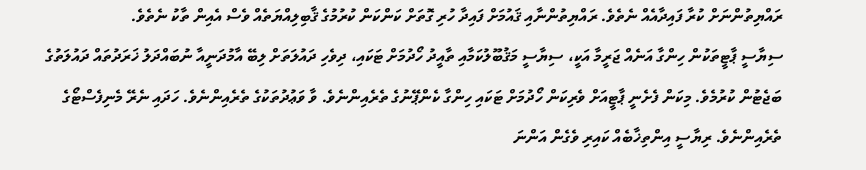ރައްޔިތުންނަށް ކުރާ ފައިދާއެއް ނެތެވެ. ރައްޔިތުންނާއި ޤައުމަށް ފައިދާ ހުރި ގޮތަށް ކަންކަން ކުރުމުގެ ޤާބިލިއްޔަތެއް ވެސް އެއިން ތާކު ނެތެވެ.
ސިޔާސީ ޕާޓީތަކުން ހިންގާ އަނެއް ޖަރީމާ އަކީ، ސިޔާސީ މަޤުބޫލުކަމާއި ތާއީދު ހޯދުމަށް ޓަކައި، ދިވެހި ދައުލަތަށް ލިބޭ އާމުދަނީއާ ނުބައްދަލު ޚަރަދުތައް ދައުލަތުގެ ބަޖެޓުން ކުރުމެވެ. މިކަން ފެށެނީ ޕާޓީއަށް ވެރިކަން ހޯދުމަށް ޓަކައި ހިންގާ ކެންޕޭނުގެ ތެރެއިންނެވެ. ވާ ވަޢުދުތަކުގެ ތެރެއިންނެވެ. ހަދައި ނެރޭ މެނިފެސްޓޯގެ ތެރެއިންނެވެ. ރިޔާސީ އިންތިޚާބެއް ކައިރި ވެގެން އަންނަ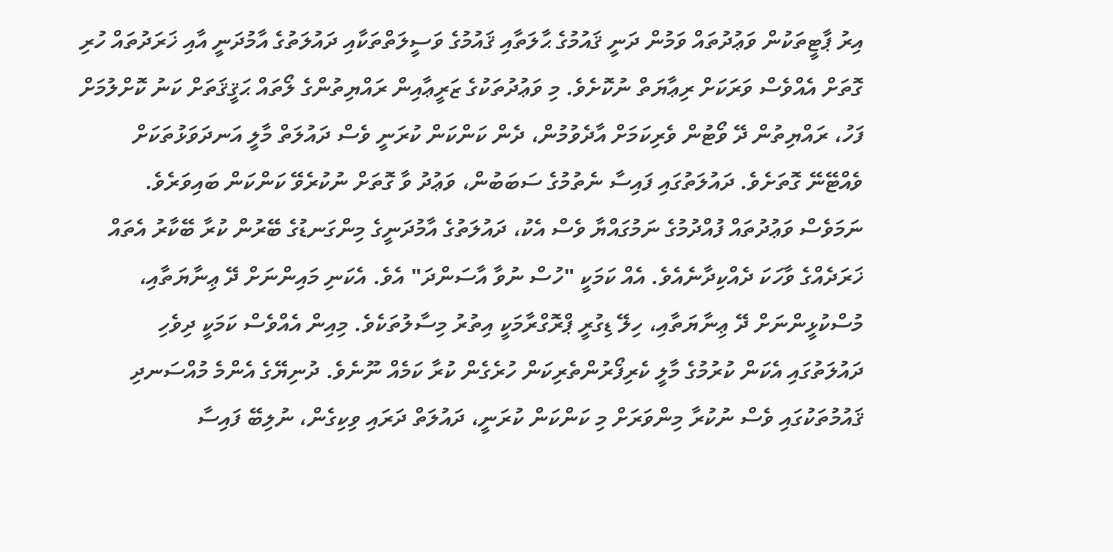އިރު ޕާޓީތަކުން ވަޢުދުތައް ވަމުން ދަނީ ޤައުމުގެ ޙާލަތާއި ޤައުމުގެ ވަސީލަތްތަކާއި ދައުލަތުގެ އާމުދަނީ އާއި ޚަރަދުތައް ހުރި ގޮތަށް އެއްވެސް ވަރަކަށް ރިޢާޔަތް ނުކޮށެވެ. މި ވަޢުދުތަކުގެ ޒަރީޢާއިން ރައްޔިތުންގެ ލޯތައް ޙަޤީޤަތަށް ކަނު ކޮށްލުމަށް ފަހު، ރައްޔިތުން ދޭ ވޯޓުން ވެރިކަމަށް އާދެވުމުން، ދެން ކަންކަން ކުރަނީ ވެސް ދައުލަތް މާލީ އަނދަވަޅުތަކަށް ވެއްޓޭނޭ ގޮތަށެވެ. ދައުލަތުގައި ފައިސާ ނެތުމުގެ ސަބަބުން، ވަޢުދު ވާ ގޮތަށް ނުކުރެވޭ ކަންކަން ބައިވަރެވެ. ނަމަވެސް ވަޢުދުތައް ފުއްދުމުގެ ނަމުގައްޔާ ވެސް އެކު، ދައުލަތުގެ އާމުދަނީގެ މިންގަނޑުގެ ބޭރުން ކުރާ ބޭކާރު އެތައް ޚަރަދެއްގެ ވާހަކަ ދެއްކިދާނެއެވެ. އެއް ކަމަކީ "ހުސް ނުވާ އާސަންދަ" އެވެ. އެކަނި މައިންނަށް ދޭ ޢިނާޔަތާއި، މުސްކުޅީންނަށް ދޭ ޢިނާޔަތާއި، ހިލޭ ޑިގުރީ ޕްރޮގްރާމަކީ އިތުރު މިސާލުތަކެވެ. މިއިން އެއްވެސް ކަމަކީ ދިވެހި ދައުލަތުގައި އެކަން ކުރުމުގެ މާލީ ކެރިފޯރުންތެރިކަން ހުރެގެން ކުރާ ކަމެއް ނޫނެވެ. ދުނިޔޭގެ އެންމެ މުއްސަނދި ޤައުމުތަކުގައި ވެސް ނުކުރާ މިންވަރަށް މި ކަންކަން ކުރަނީ، ދައުލަތް ދަރައި ވިކިގެން، ނުލިބޭ ފައިސާ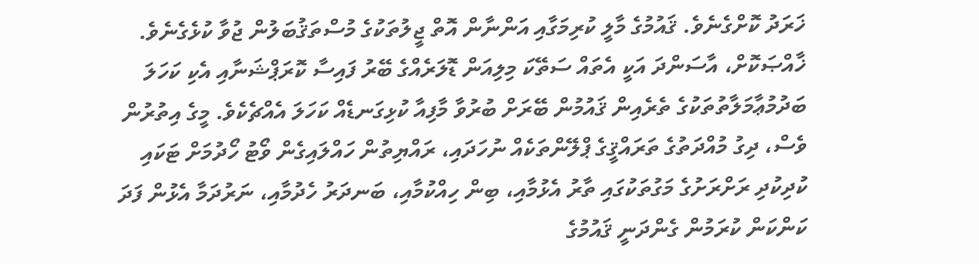ޚަރަދު ކޮށްގެނެވެ. ޤައުމުގެ މާލީ ކުރިމަގާއި އަންނާން އޮތް ޖީލުތަކުގެ މުސްތަޤުބަލުން ޖުވާ ކުޅެގެނެވެ. ޚާއްޞަކޮށް، އާސަންދަ އަކީ އެތައް ސަތޭކަ މިލިއަން ޑޮލަރެއްގެ ބޭރު ފައިސާ ކޮރަޕްޝަނާއި އެކި ކަހަލަ ބަދުމުޢާމަލާތުތަކުގެ ތެރެއިން ޤައުމުން ބޭރަށް ބުރުވާ މާފިއާ ކުޅިގަނޑެއް ކަހަލަ އެއްޗެކެވެ. މީގެ އިތުރުން ވެސް، ދިގު މުއްދަތުގެ ތަރައްޤީގެ ޕްލޭންތަކެއް ނުހަދައި، ރައްޔިތުން ހައްލައިގެން ވޯޓު ހޯދުމަށް ޓަކައި ކުދިކުދި ރަށްރަށުގެ މަގުތަކުގައި ތާރު އެޅުމާއި، ބިން ހިއްކުމާއި، ބަނދަރު ހެދުމާއި، ނަރުދަމާ އެޅުން ފަދަ ކަންކަން ކުރަމުން ގެންދަނީ ޤައުމުގެ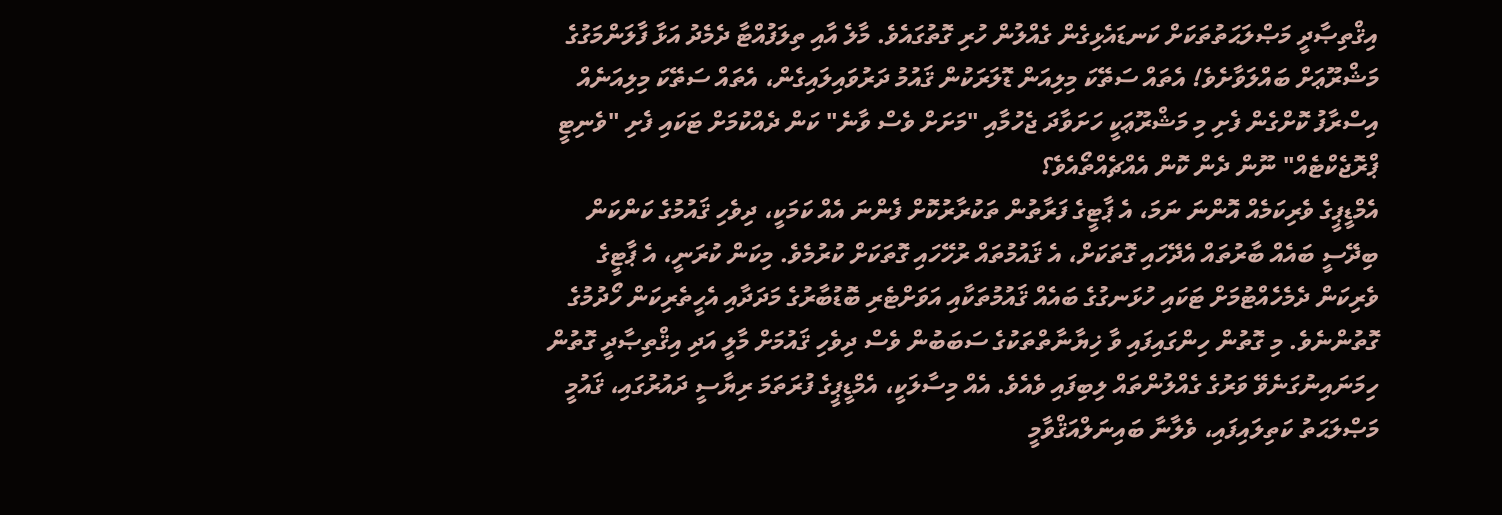އިޤްތިޞާދީ މަޞްލަޙަތުތަކަށް ކަނޑައެޅިގެން ގެއްލުން ހުރި ގޮތުގައެވެ. މާލެ އާއި ތިލަފުއްޓާ ދެމެދު އަޅާ ފާލަންމަގުގެ މަޝްރޫޢަށް ބައްލަވާށެވެ! އެތައް ސަތޭކަ މިލިއަން ޑޮލަރަކުން ޤައުމު ދަރުވައިލައިގެން، އެތައް ސަތޭކަ މިލިއަނެއް އިސްރާފު ކޮށްގެން ފެށި މި މަޝްރޫޢަކީ ހަށަވާދަ ޖެހުމާއި "މަށަށް ވެސް ވާނެ" ކަން ދެއްކުމަށް ޓަކައި ފެށި "ވެނިޓީ ޕްރޮޖެކްޓެއް" ނޫން ދެން ކޮން އެއްޗެއްތޯއެވެ؟
އެމްޑީޕީގެ ވެރިކަމެއް އޮންނަ ނަމަ، އެ ޕާޓީގެ ފަރާތުން ތަކުރާރުކޮށް ފެންނަ އެއް ކަމަކީ، ދިވެހި ޤައުމުގެ ކަންކަން ބިދޭސީ ބައެއް ބާރުތައް އެދޭހައި ގޮތަކަށް، އެ ޤައުމުތައް ރުހޭހައި ގޮތަކަށް ކުރުމެވެ. މިކަން ކުރަނީ، އެ ޕާޓީގެ ވެރިކަން ދެމެހެއްޓުމަށް ޓަކައި ހުޅަނގުގެ ބައެއް ޤައުމުތަކާއި އަވަށްޓެރި ބޮޑުބާރުގެ މަދަދާއި އެހީތެރިކަން ހޯދުމުގެ ގޮތުންނެވެ. މި ގޮތުން ހިންގައިފައި ވާ ޚިޔާނާތްތަކުގެ ސަބަބުން ވެސް ދިވެހި ޤައުމަށް މާލީ އަދި އިޤްތިޞާދީ ގޮތުން ހިމަނައިނުގަނެވޭ ވަރުގެ ގެއްލުންތައް ލިބިފައި ވެއެވެ. އެއް މިސާލަކީ، އެމްޑީޕީގެ ފުރަތަމަ ރިޔާސީ ދައުރުގައި، ޤައުމީ މަޞްލަޙަތު ކަތިލައިފައި، ވެލާނާ ބައިނަލްއަޤްވާމީ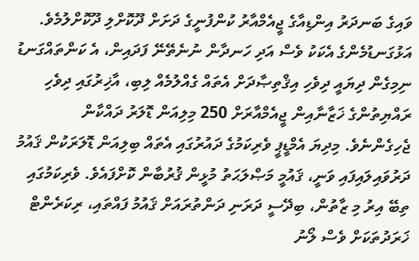ވައިގެ ބަނދަރު އިންޑިއާގެ ޖީއެމްއާރު ކުންފުނީގެ ދަށަށް ދޫކޮށްލި ދޫކޮށްލުމެވެ. އަޅުގަނޑުމެންގެ އެކަކު ވެސް އަދި ހަނދާން ނުނެތޭނޭ ފަދައިން، އެ ކަންތައްގަނޑު ނިމިގެން ދިޔައީ ދިވެހި އިޤްތިޞާދަށް އެތައް ގެއްލުމެއް ލިބި، އާޚިރުގައި ދިވެހި ރައްޔިތުންގެ ޚަޒާނާއިން ޖީއެމްއާރަށް 250 މިލިއަން ޑޮލަރު ދައްކާން ޖެހިގެންނެވެ. މިދިޔަ އެމްޑީޕީ ވެރިކަމުގެ ދައުރުގައި އެތައް ބިލިއަން ޑޮލަރަކުން ޤައުމު ދަރުވައިލައިފައި ވަނީ، ޤައުމީ މަޞްލަޙަތު މުޅީން ޤުރުބާން ކޮށްފައެވެ. ވެރިކަމުގައި ތިބޭ އިރު މި ޒާތުން، ބިދޭސީ ދަރަނި ދަންތުރައަށް ޤައުމު ފައްތައި، ރިކަރެންޓް ޚަރަދުތަކަށް ވެސް ލޯނު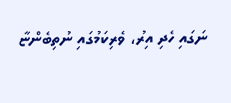ނަގައި ހެދި އިރު، ވެރިކަމުގައި ނުތިބެންޏާ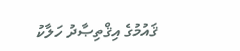ޤައުމުގެ އިޤްތިޞާދު ހަލާކު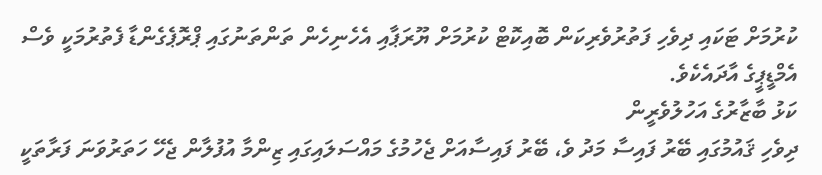ކުރުމަށް ޓަކައި ދިވެހި ފަތުރުވެރިކަން ބޮއިކޮޓް ކުރުމަށް ޔޫރަޕާއި އެހެނިހެން ތަންތަނުގައި ޕްރޮޕެގެންޑާ ފެތުރުމަކީ ވެސް އެމްޑީޕީގެ އާދައެކެވެ.
ކަޅު ބާޒާރުގެ އަހުލުވެރީން
ދިވެހި ޤައުމުގައި ބޭރު ފައިސާ މަދު ވެ، ބޭރު ފައިސާއަށް ޖެހުމުގެ މައްސަލައިގައި ޒިންމާ އުފުލާން ޖެހޭ ހަތަރުވަނަ ފަރާތަކީ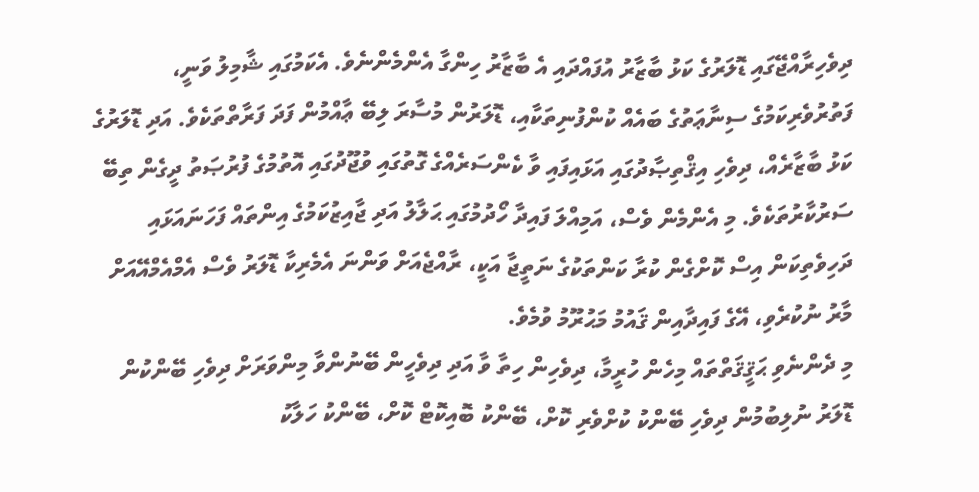ދިވެހިރާއްޖޭގައި ޑޮލަރުގެ ކަޅު ބާޒާރު އުފައްދައި އެ ބާޒާރު ހިންގާ އެންމެންނެވެ. އެކަމުގައި ޝާމިލު ވަނީ، ފަތުރުވެރިކަމުގެ ސިނާޢަތުގެ ބައެއް ކުންފުނިތަކާއި، ޑޮލަރުން މުސާރަ ލިބޭ ޢާއްމުން ފަދަ ފަރާތްތަކެވެ. އަދި ޑޮލަރުގެ ކަޅު ބާޒާރެއް، ދިވެހި އިޤްތިޞާދުގައި އަޅައިފައި ވާ ކެންސަރެއްގެ ގޮތުގައި ވުޖޫދުގައި އޮތުމުގެ ފުރުޞަތު ދީގެން ތިބޭ ސަރުކާރުތަކެވެ. މި އެންމެން ވެސް، އަމިއްލަ ފައިދާ ހޯދުމުގައި ޙަލާލު އަދި ޖާއިޒުކަމުގެ އިންތައް ފަހަނައަޅައި ދަހިވެތިކަން އިސް ކޮށްގެން ކުރާ ކަންތަކުގެ ނަތީޖާ އަކީ، ރާއްޖެއަށް ވަންނަ އެމެރިކާ ޑޮލަރު ވެސް އެމްއެމްއޭއަށް މާރު ނުކުރެވި، އޭގެ ފައިދާއިން ޤައުމު މަޙުރޫމު ވުމެވެ.
މި ދެންނެވި ޙަޤީޤަތްތައް މިހެން ހުރީމާ، ދިވެހިން ހިތާ ވާ އަދި ދިވެހީން ބޭނުންވާ މިންވަރަށް ދިވެހި ބޭންކުން ޑޮލަރު ނުލިބުމުން ދިވެހި ބޭންކު ކުށްވެރި ކޮށް، ބޭންކު ބޮއިކޮޓް ކޮށް، ބޭންކު ހަލާކު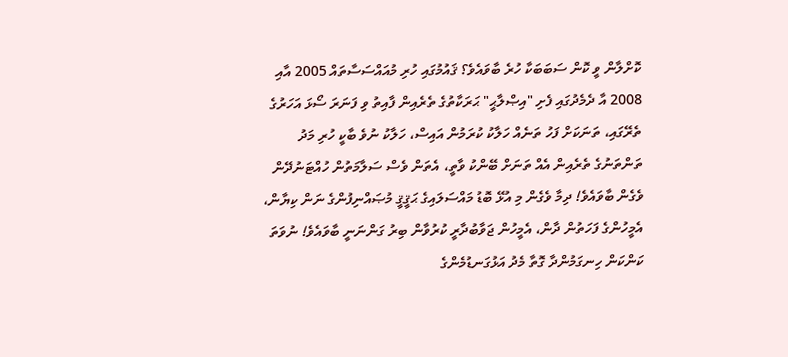ކޮށްލާން ވީ ކޮން ސަބަބަކާ ހުރެ ބާވައެވެ؟ ޤައުމުގައި ހުރި މުއައްސަސާތައް 2005 އާއި 2008 އާ ދެމެދުގައި ފެށި "އިޞްލާޙީ" ޙަރަކާތުގެ ތެރެއިން ފާއިތު ވި ފަނަރަ ސޯޅަ އަހަރުގެ ތެރޭގައި، ތަނަކަށް ފަހު ތަނެއް ހަލާކު ކުރަމުން އައިސް، ހަލާކު ނުވެ ބާކީ ހުރި މަދު ތަންތަނުގެ ތެރެއިން އެއް ތަނަށް ބޭންކު ވާތީ، އެތަން ވެސް ސަލާމަތުން ހުއްޓަނުދޭން ވެގެން ބާވައެވެ! ދިމާ ވެގެން މި އުޅޭ ބޮޑު މައްސަލައިގެ ޙަޤީޤީ މުޞައްނިފުންގެ ނަން ކިޔާން، އެމީހުންގެ ފަހަތުން ދާން، އެމީހުން ޖަވާބުދާރީ ކުރުވާން ބިރު ގަންނަނީ ބާވައެވެ! ނުވަތަ ކަންކަން ހިނގަމުންދާ ގޮތާ މެދު އަޅުގަނޑުމެންގެ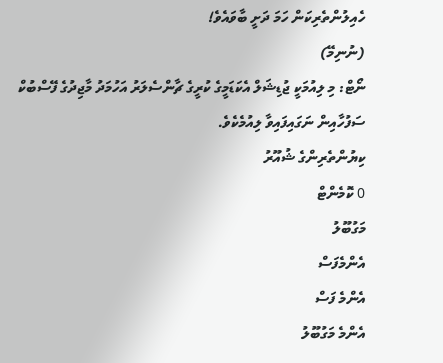ހެއިލުންތެރިކަން ހަމަ ދަށީ ބާވައެވެ!
(ނުނިމޭ)
ނޯޓް: މި ލިއުމަކީ ޖުޑިޝަލް އެކަޑަމީގެ ކުރީގެ ޗާންސެލަރު އަހުމަދު މާޖިދުގެ ފޭސްބުކް ސަފުހާއިން ނަގައިފައިވާ ލިއުމެކެވެ.
ކިޔުންތެރިންގެ ޝުއޫރު
0 ކޮމެންޓް
މަގުބޫލު
އެންމެފަސް
އެންމެ ފަސް
އެންމެ މަގުބޫލު